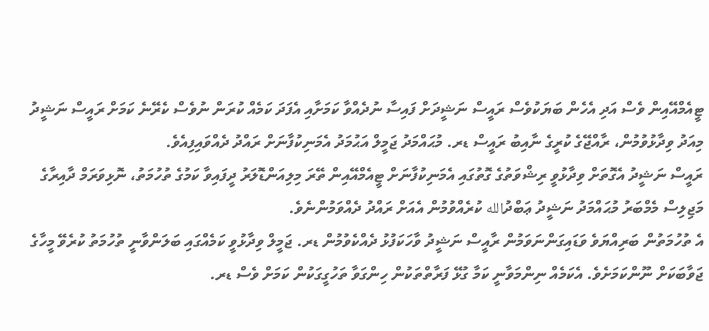ޓީއެމްއޭއިން ވެސް އަދި އެހެން ބަޔަކުވެސް ރައީސް ނަޝީދަށް ފައިސާ ނުދެއްވާ ކަމަށާއި އެފަދަ ކަމެއް ކުރަން ނުވެސް ކެރޭނެ ކަމަށް ރައީސް ނަޝީދު މިއަދު ވިދާޅުވުމުން، ރާއްޖޭގެ ކުރީގެ ނާއިބު ރައީސް ޑރ. މުޙައްމަދު ޖަމީލް އަޙުމަދު އެމަނިކުފާނަށް ރައްދު ދެއްވައިފިއެވެ.
ރައީސް ނަޝީދު އެގޮތަށް ވިދާޅުވީ ރިޝްވަތުގެ ގޮތުގައި އެމަނިކުފާނަށް ޓީއެމްއޭއިން ތޭރަ މިލިއަންޑޮލަރު ދީފައިވާ ކަމުގެ ތުހުމަތު، ނޮޅިވަރަމް ދާއިރާގެ މަޖިލިސް މެމްބަރު މުޙައްމަދު ނަޝީދު ޢަބްދުالله ކުރެއްވުމުން އެއަށް ރައްދު ދެއްވަމުންނެވެ.
އެ ތުހުމަތުން ބަރިއްޔަވެ ވަޑައިގަންނަވަމުން ރާއީސް ނަޝީދު ވާހަކަފުޅު ދެއްކެވުމުން ޑރ. ޖަމީލް ވިދާޅުވީ ކަމެއްގައި ބަލަންވާނީ ތުހުމަތު ކުރެވޭ މީހާގެ ޖަވާބަކަށް ނޫންކަމަށެވެ. އެކަމެއް ނިންމަވާނީ ކަމާ ގުޅޭ ފަރާތްތަކުން ހިންގަވާ ތަހުގީގަކުން ކަމަށް ވެސް ޑރ.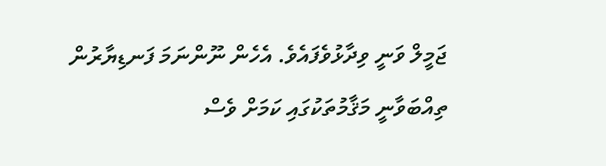ޖަމީލް ވަނީ ވިދާޅުވެފައެވެ. އެހެން ނޫންނަމަ ފަނޑިޔާރުން ތިއްބަވާނީ މަޤާމުތަކުގައި ކަމަށް ވެސް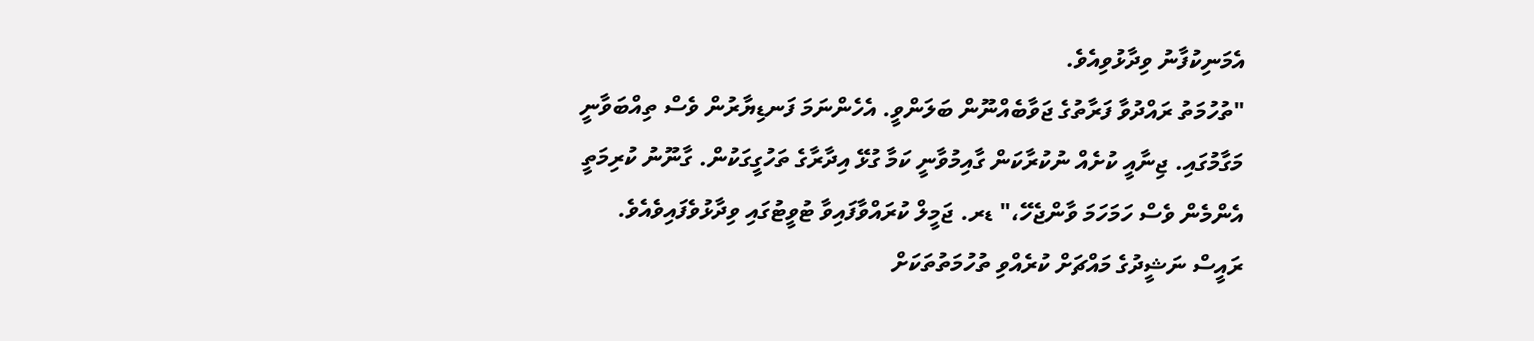އެމަނިކުފާނު ވިދާޅުވިއެވެ.
"ތުހުމަތު ރައްދުވާ ފަރާތުގެ ޖަވާބެއްނޫން ބަލަންވީ. އެހެންނަމަ ފަނޑިޔާރުން ވެސް ތިއްބަވާނީ މަގާމުގައި. ޖިނާއީ ކުށެއް ނުކުރާކަން ގާއިމުވާނީ ކަމާ ގުޅޭ އިދާރާގެ ތަހުގީގަކުން. ގާނޫނު ކުރިމަތީ އެންމެން ވެސް ހަމަހަމަ ވާންޖެހޭ،" ޑރ. ޖަމީލް ކުރައްވާފައިވާ ޓުވީޓުގައި ވިދާޅުވެފައިވެއެވެ.
ރައީސް ނަޝީދުގެ މައްޗަށް ކުރެއްވި ތުހުމަތުތަކަށް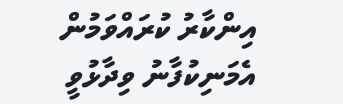އިންކާރު ކުރައްވަމުން އެމަނިކުފާނު ވިދާޅުވީ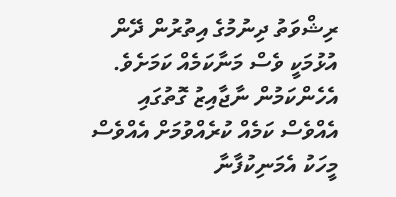ރިޝްވަތު ދިނުމުގެ އިތުރުން ދޭން އުޅުމަކީ ވެސް މަނާކަމެއް ކަމަށެވެ. އެހެންކަމުން ނާޖާއިޒު ގޮތުގައި އެއްވެސް ކަމެއް ކުރެއްވުމަށް އެއްވެސް މީހަކު އެމަނިކުފާނާ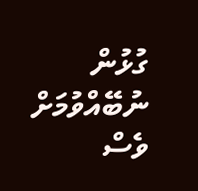ގުޅުން ނުބޭއްވުމަށް ވެސް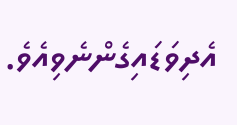އެދިވަޑައިގެންނެވިއެވެ.